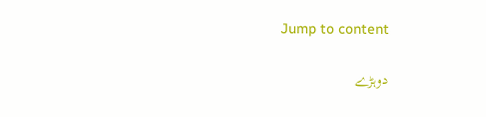Jump to content

دوہڑے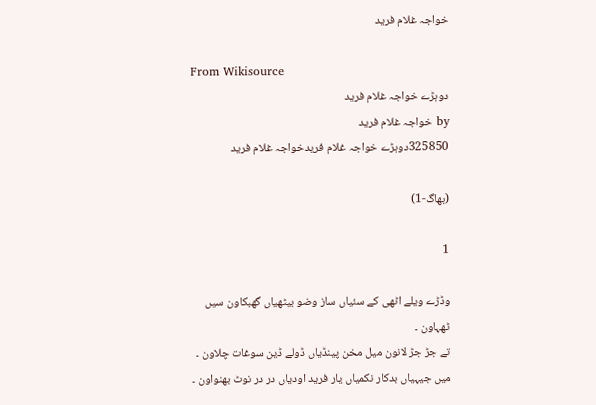خواجہ غلام فرید

From Wikisource
دوہڑے خواجہ غلام فرید
by خواجہ غلام فرید
325850دوہڑے خواجہ غلام فریدخواجہ غلام فرید

(بھاگ-1)

1

وڈڑے ویلے اٹھی کے سئیاں ساز وضو بیٹھیاں گھبکاون سیں ٹھہاون ۔
تے جڑ جڑ لانون میل مخن پینڈیاں ڈولے ڈین سوغات چلاون ۔
میں جیہیاں بدکار نکمیاں یار فرید اودیاں در در نوٹ بھنواون ۔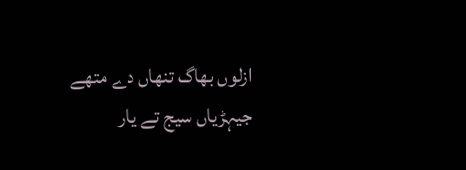ازلوں بھاگ تنھاں دے متھے جیہڑیاں سیج تے یار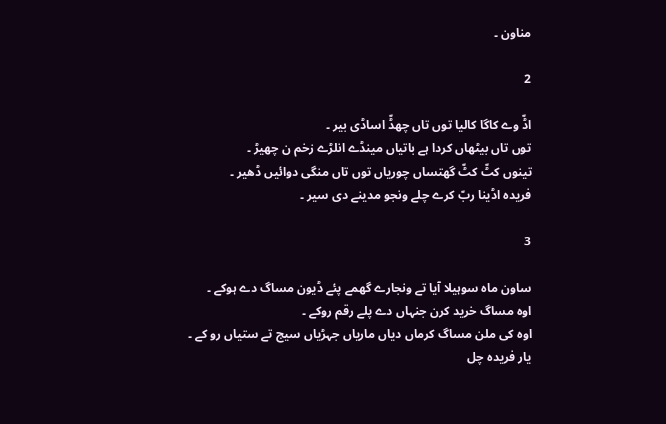مناون ۔

2

اڈّ وے کاگا کالیا توں تاں چھڈّ اساڈی بیر ۔
توں تاں بیٹھاں کردا ہے باتیاں مینڈے انلڑے زخم ن چھیڑ ۔
تینوں کٹّ کٹّ گھتساں چوریاں توں تاں منگی دوائیں ڈھیر ۔
فریدہ اڈینا ربّ کرے چلے ونجو مدینے دی سیر ۔

3

ساون ماہ سوہیلا آیا تے ونجارے گھمے پئے ڈیون مساگ دے ہوکے ۔
اوہ مساگ خرید کرن جنہاں دے پلے رقم روکے ۔
اوہ کی ملن مساگ کرماں دیاں ماریاں جہڑیاں سیج تے ستیاں رو کے ۔
یار فریدہ چل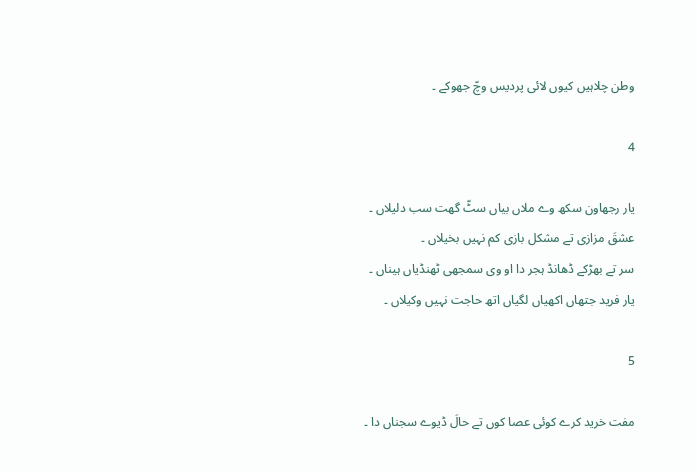وطن چلاہیں کیوں لائی پردیس وچّ جھوکے ۔

4

یار رجھاون سکھ وے ملاں بیاں سٹّ گھت سب دلیلاں ۔
عشقَ مزازی تے مشکل بازی کم نہیں بخیلاں ۔
سر تے بھڑکے ڈھانڈ ہجر دا او وی سمجھی ٹھنڈیاں ہیناں ۔
یار فرید جتھاں اکھیاں لگیاں اتھ حاجت نہیں وکیلاں ۔

5

مفت خرید کرے کوئی عصا کوں تے حالَ ڈیوے سجناں دا ۔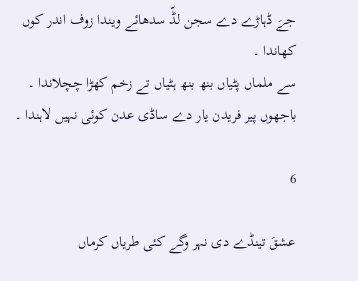جےَ ڈہاڑے دے سجن لڈّ سدھائے ویندا زوف اندر کوں کھاندا ۔
سے ملماں پٹیاں بنھ بنھ ہٹیاں تے زخم کھڑا چچلاندا ۔
باجھوں پیر فریدن یار دے ساڈی عدن کوئی نہیں لاہندا ۔

6

عشقَ تینڈے دی نہر وگے کئی طریاں کرماں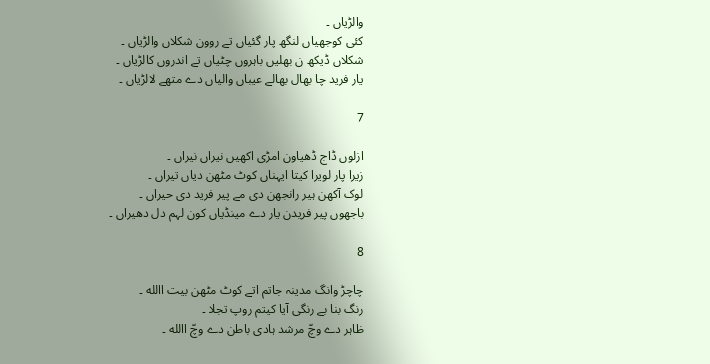والڑیاں ۔
کئی کوجھیاں لنگھ پار گئیاں تے روون شکلاں والڑیاں ۔
شکلاں ڈیکھ ن بھلیں باہروں چٹیاں تے اندروں کالڑیاں ۔
یار فرید چا بھال بھالے عیباں والیاں دے متھے لالڑیاں ۔

7

ازلوں ڈاج ڈھیاون امڑی اکھیں نیراں نیراں ۔
زیرا پار لویرا کیتا ایہناں کوٹ مٹھن دیاں تیراں ۔
لوک آکھن ہیر رانجھن دی مے پیر فرید دی حیراں ۔
باجھوں پیر فریدن یار دے مینڈیاں کون لہم دل دھیراں ۔

8

چاچڑ وانگ مدینہ جاتم اتے کوٹ مٹھن بیت االله ۔
رنگ بنا بے رنگی آیا کیتم روپ تجلا ۔
ظاہر دے وچّ مرشد ہادی باطن دے وچّ االله ۔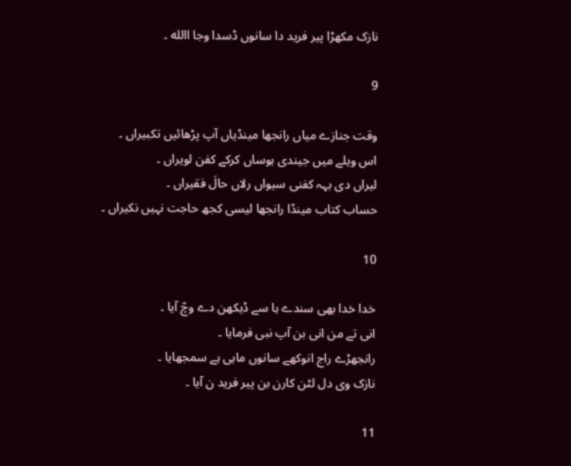نازک مکھڑا پیر فرید دا سانوں ڈسدا وجا االله ۔

9

وقت جنازے میاں رانجھا مینڈیاں آپ پڑھائیں تکبیراں ۔
اس ویلے میں جیندی ہوساں کرکے کفن لویراں ۔
لیراں دی بہہ کفنی سیواں رلاں حالَ فقیراں ۔
حساب کتاب مینڈا رانجھا لیسی کجھ حاجت نہیں نکیراں ۔

10

خدا خدا بھی سندے ہا سے ڈیکھن دے وچّ آیا ۔
انی تے من انی بن آپ نبی فرمایا ۔
رانجھڑے راج انوکھے سانوں ماہی ہے سمجھایا ۔
نازک وی دل لٹن کارن بن پیر فرید ن آیا ۔

11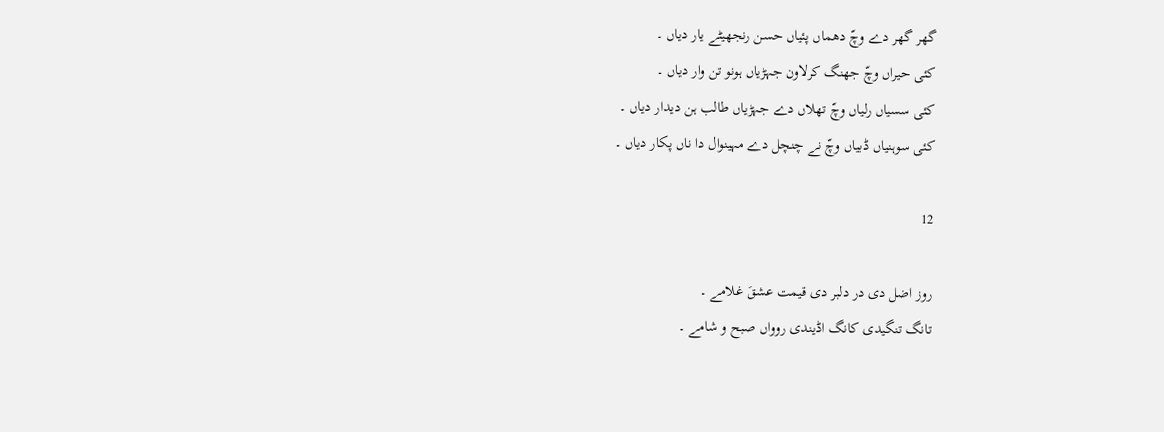گھر گھر دے وچّ دھماں پئیاں حسن رنجھیٹے یار دیاں ۔
کئی حیراں وچّ جھنگ کرلاون جہڑیاں ہونو تن وار دیاں ۔
کئی سسیاں رلیاں وچّ تھلاں دے جہڑیاں طالب ہن دیدار دیاں ۔
کئی سوہنیاں ڈبیاں وچّ نے چنچل دے مہینوال دا ناں پکار دیاں ۔

12

روز اضل دی در دلبر دی قیمت عشقَ غلامے ۔
تانگ تنگیدی کانگ اڈیندی روواں صبح و شامے ۔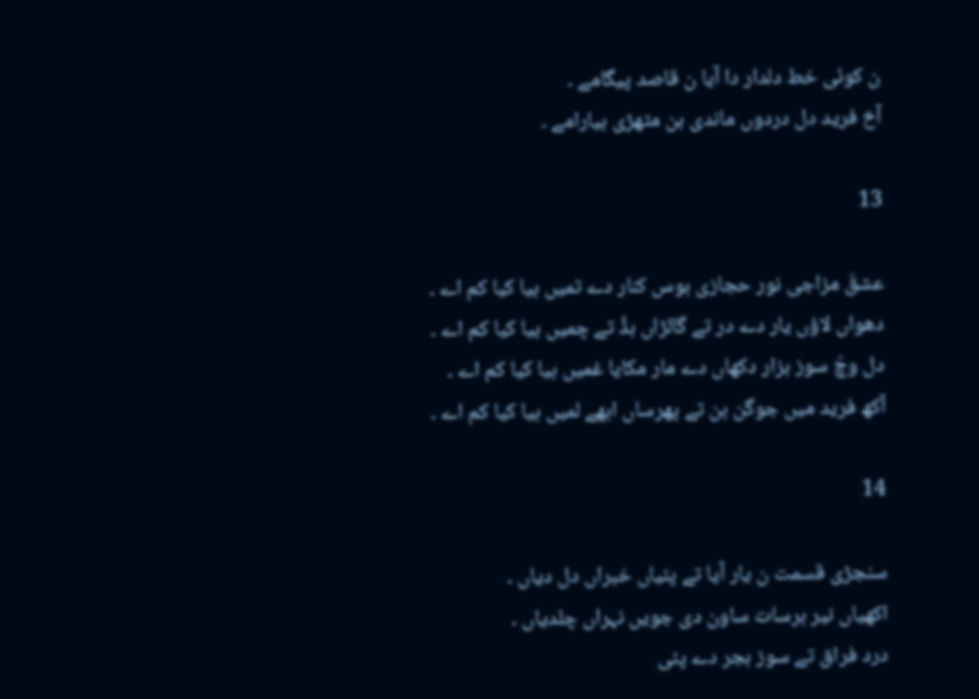ن کوئی خط دلدار دا آیا ن قاصد پیگامے ۔
آخ فرید دل دردوں ماندی ہن مٹھڑی بیارامے ۔

13

عشقَ مزاجی نور حجازی بوس کنار دے تمیں بیا کیا کم اے ۔
دھواں لاؤں یار دے در تے گالڑاں ہڈّ تے چمیں بیا کیا کم اے ۔
دل وچّ سوز ہزار دکھاں دے مار مکایا غمیں بیا کیا کم اے ۔
آکھ فرید میں جوگن بن تے پھرساں ابھے لمیں بیا کیا کم اے ۔

14

سنجڑی قسمت ن یار آیا تے پئیاں خبراں دل دیاں ۔
اکھیاں نیر برسات ساون دی جویں نہراں چلدیاں ۔
درد فراق تے سوز ہجر دے پئی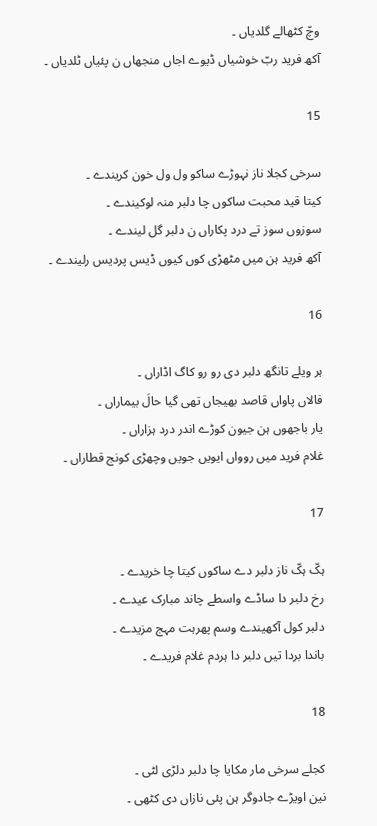وچّ کٹھالے گلدیاں ۔
آکھ فرید ربّ خوشیاں ڈیوے اجاں منجھاں ن پئیاں ٹلدیاں ۔

15

سرخی کجلا ناز نہوڑے ساکو ول ول خون کریندے ۔
کیتا قید محبت ساکوں چا دلبر منہ لوکیندے ۔
سوزوں سوز تے درد پکاراں ن دلبر گل لیندے ۔
آکھ فرید ہن میں مٹھڑی کوں کیوں ڈیس پردیس رلیندے ۔

16

ہر ویلے تانگھ دلبر دی رو رو کاگ اڈاراں ۔
فالاں پاواں قاصد بھیجاں تھی گیا حالَ بیماراں ۔
یار باجھوں ہن جیون کوڑے اندر درد ہزاراں ۔
غلام فرید میں روواں ایویں جویں وچھڑی کونج قطاراں ۔

17

ہکّ ہکّ ناز دلبر دے ساکوں کیتا چا خریدے ۔
رخ دلبر دا ساڈے واسطے چاند مبارک عیدے ۔
دلبر کول آکھیندے وسم پھرہت مہج مزیدے ۔
باندا بردا تیں دلبر دا ہردم غلام فریدے ۔

18

کجلے سرخی مار مکایا چا دلبر دلڑی لٹی ۔
نین اویڑے جادوگر ہن پئی نازاں دی کٹھی ۔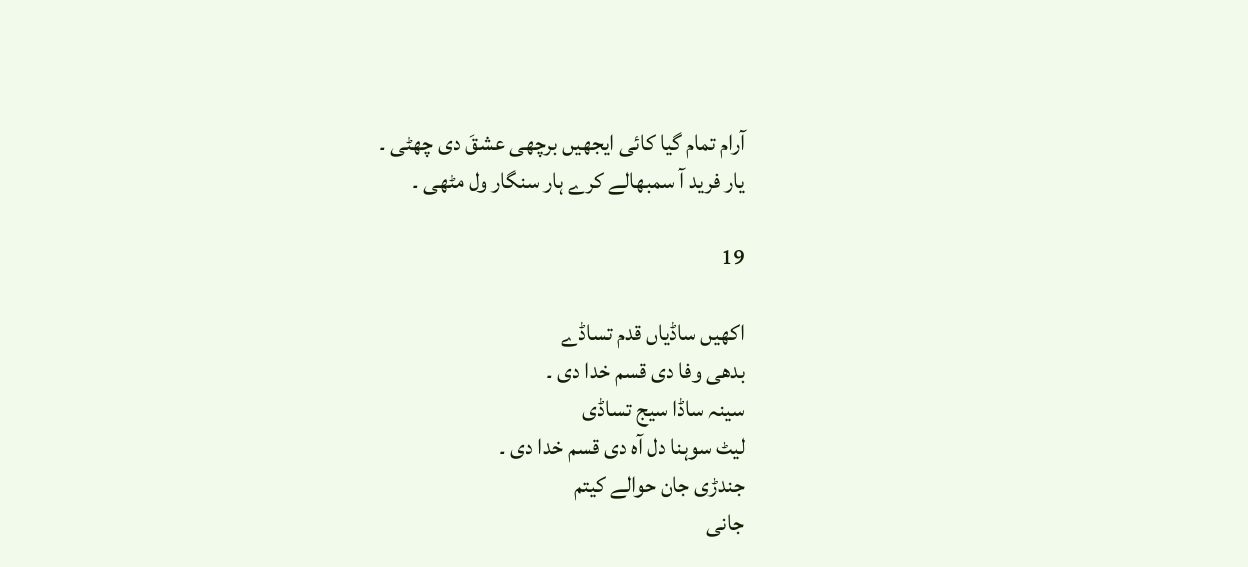آرام تمام گیا کائی ایجھیں برچھی عشقَ دی چھٹی ۔
یار فرید آ سمبھالے کرے ہار سنگار ول مٹھی ۔

19

اکھیں ساڈیاں قدم تساڈے
بدھی وفا دی قسم خدا دی ۔
سینہ ساڈا سیج تساڈی
لیٹ سوہنا دل آہ دی قسم خدا دی ۔
جندڑی جان حوالے کیتم
جانی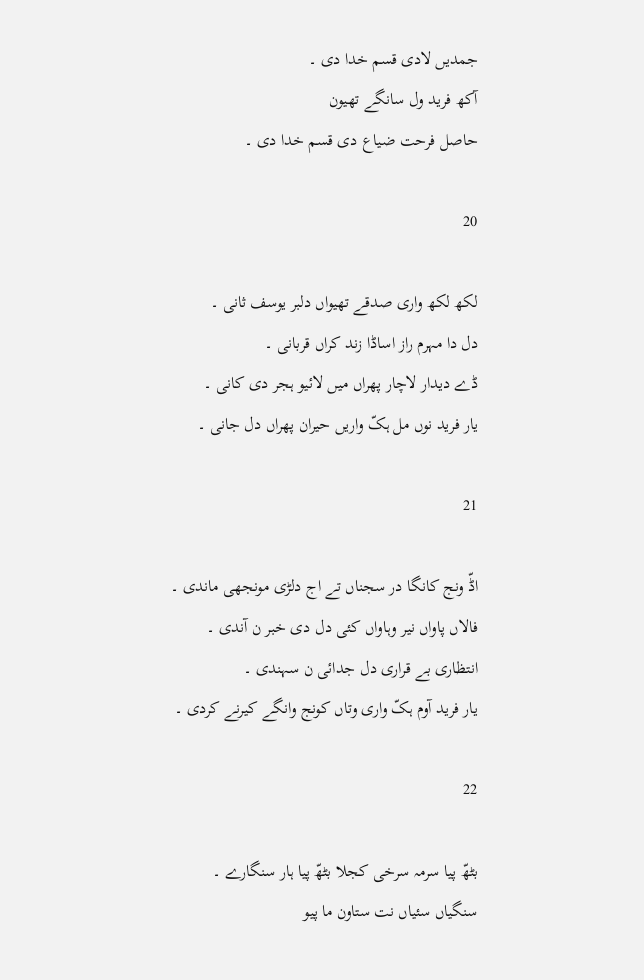جمدیں لادی قسم خدا دی ۔
آکھ فرید ول سانگے تھیون
حاصل فرحت ضیاع دی قسم خدا دی ۔

20

لکھ لکھ واری صدقے تھیواں دلبر یوسف ثانی ۔
دل دا مہرم راز اساڈا زند کراں قربانی ۔
ڈے دیدار لاچار پھراں میں لائیو ہجر دی کانی ۔
یار فرید نوں مل ہکّ واریں حیران پھراں دل جانی ۔

21

اڈّ ونج کانگا در سجناں تے اج دلڑی مونجھی ماندی ۔
فالاں پاواں نیر وہاواں کئی دل دی خبر ن آندی ۔
انتظاری بے قراری دل جدائی ن سہندی ۔
یار فرید آوم ہکّ واری وتاں کونج وانگے کیرنے کردی ۔

22

بٹھّ پیا سرمہ سرخی کجلا بٹھّ پیا ہار سنگارے ۔
سنگیاں سئیاں نت ستاون ما پیو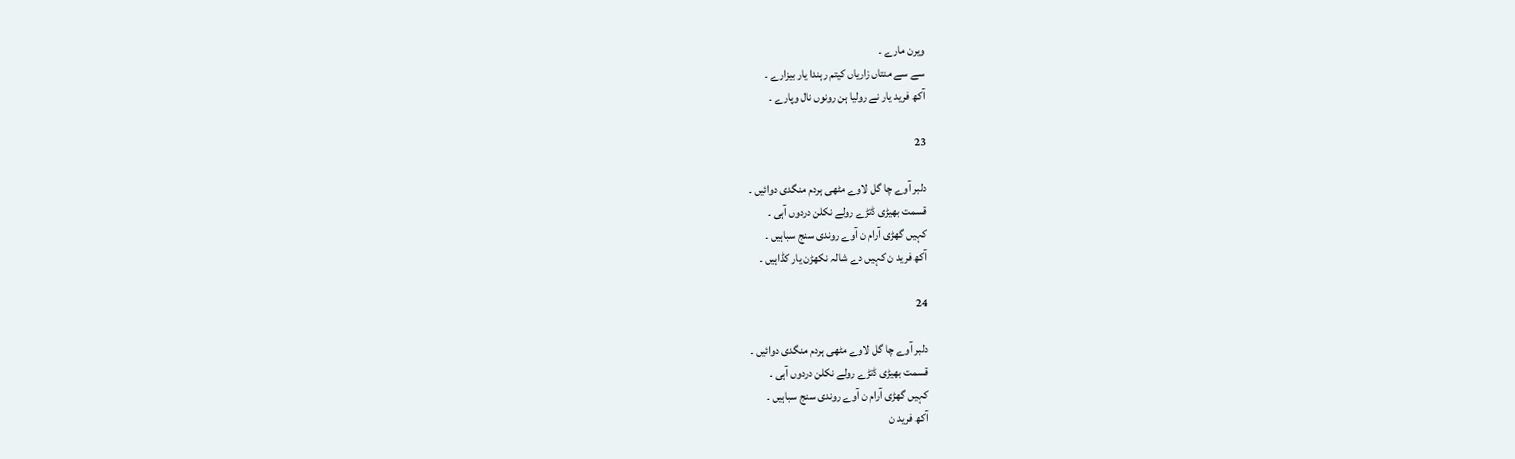ویرن مارے ۔
سے سے منتاں زاریاں کیتم رہندا یار بیزارے ۔
آکھ فرید یار نے رولیا ہن رونوں نال وپارے ۔

23

دلبر آوے چا گل لاوے مٹھی ہردم منگدی دوائیں ۔
قسمت بھیڑی ڈتڑے رولے نکلن دردوں آہی ۔
کہیں گھڑی آرام ن آوے روندی سنج سباہیں ۔
آکھ فرید ن کہیں دے شالہ نکھڑن یار کڈاہیں ۔

24

دلبر آوے چا گل لاوے مٹھی ہردم منگدی دوائیں ۔
قسمت بھیڑی ڈتڑے رولے نکلن دردوں آہی ۔
کہیں گھڑی آرام ن آوے روندی سنج سباہیں ۔
آکھ فرید ن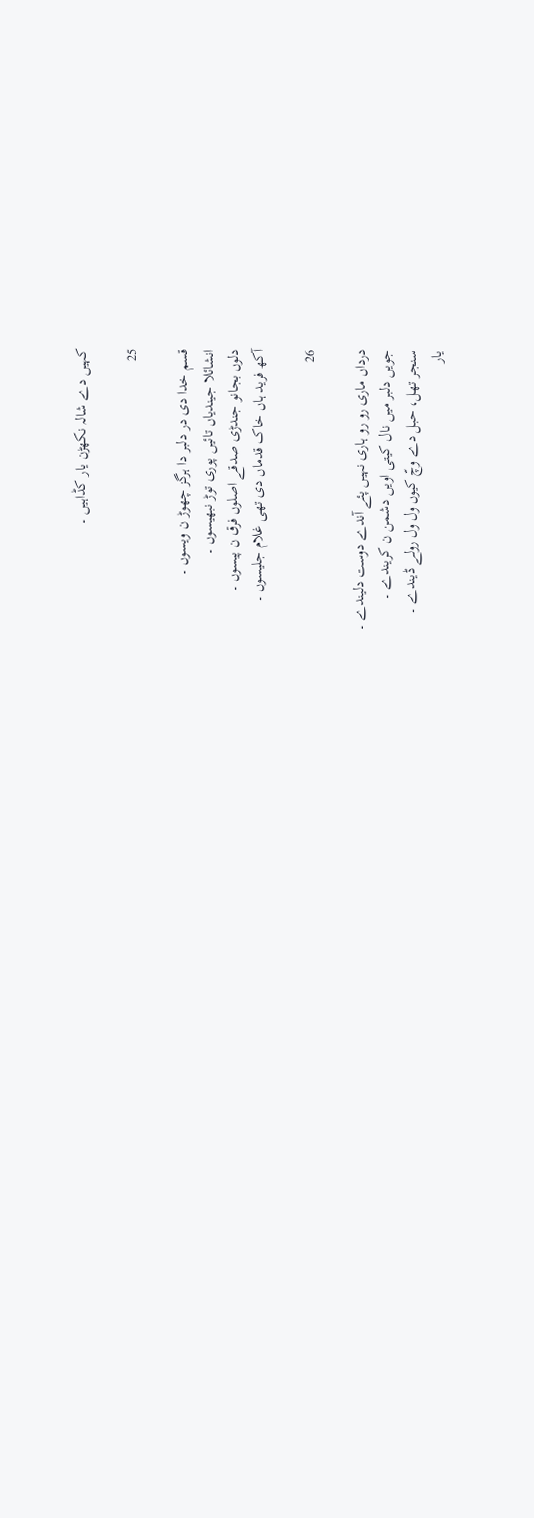کہیں دے شالہ نکھڑن یار کڈاہیں ۔

25

قسم خدا دی در دلبر دا ہرگز چھوڑ ن ویسوں ۔
انشائلا جیندیاں تائیں پوری توڑ نبھیسوں ۔
دلوں بجانو جندڑی صدقے اصلوں فرق ن پیسوں ۔
آکھ فرید ہاں خاک قدماں دی تھی غلام جلیسوں ۔

26

درداں ماری رو رو ہاری نہیں پئے آندے دوست دلیندے ۔
جویں دلبر میں نال کیتی اویں دشمن ن کریندے ۔
سنجر تھل، حبل دے وچّ کیوں ول ول رولے ڈیندے ۔
یار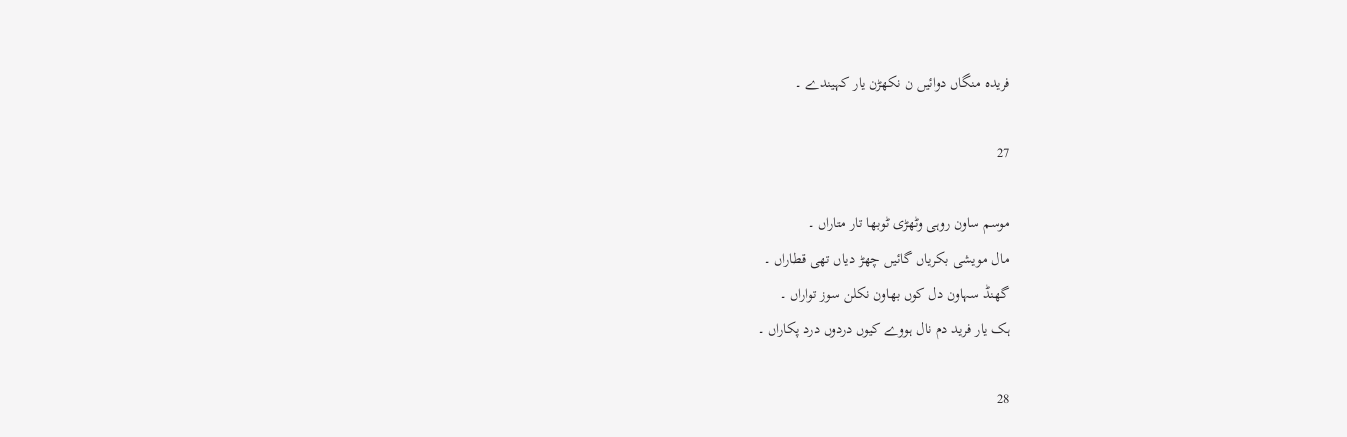فریدہ منگاں دوائیں ن نکھڑن یار کہیندے ۔

27

موسم ساون روہی وٹھڑی ٹوبھا تار متاراں ۔
مال مویشی بکریاں گائیں چھڑ دیاں تھی قطاراں ۔
گھنڈ سہاون دل کوں بھاون نکلن سوز تواراں ۔
ہک یار فرید دم نال ہووے کیوں دردوں درد پکاراں ۔

28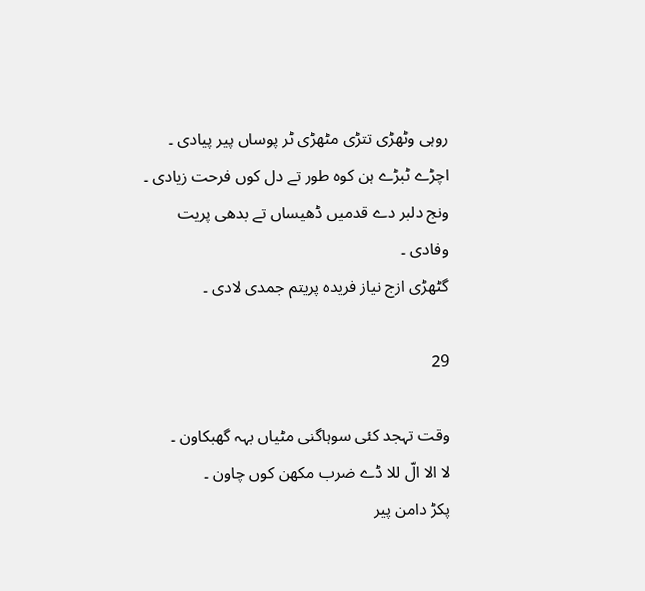روہی وٹھڑی تتڑی مٹھڑی ٹر پوساں پیر پیادی ۔
اچڑے ٹبڑے ہن کوہ طور تے دل کوں فرحت زیادی ۔
ونج دلبر دے قدمیں ڈھیساں تے بدھی پریت وفادی ۔
گٹھڑی ازج نیاز فریدہ پریتم جمدی لادی ۔

29

وقت تہجد کئی سوہاگنی مٹیاں بہہ گھبکاون ۔
لا الا الّ للا ڈے ضرب مکھن کوں چاون ۔
پکڑ دامن پیر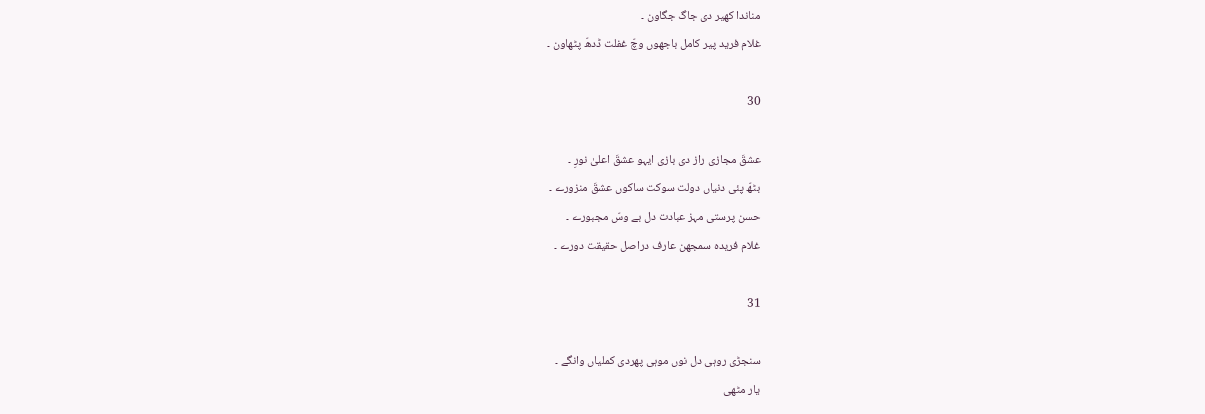مناندا کھیر دی جاگ جگاون ۔
غلام فرید پیر کامل باجھوں وچّ غفلت ڈدھّ پٹھاون ۔

30

عشقَ مجازی راز دی بازی ایہو عشقَ اعلیٰ نورِ ۔
بٹھّ پئی دنیاں دولت سوکت ساکوں عشقَ منزورے ۔
حسن پرستی مہز عبادت دل بے وسّ مجبورے ۔
غلام فریدہ سمجھن عارف دراصل حقیقت دورے ۔

31

سنجڑی روہی دل نوں موہی پھردی کملیاں وانگے ۔
یار مٹھی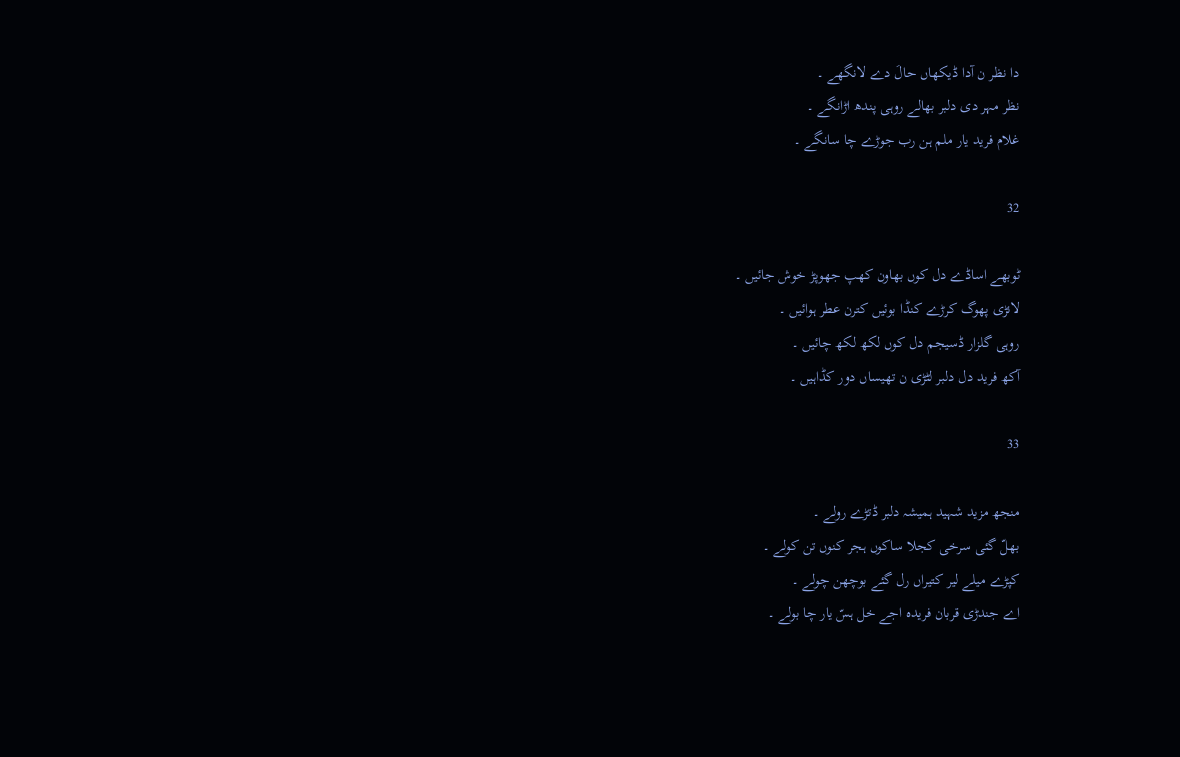دا نظر ن آدا ڈیکھاں حالَ دے لانگھے ۔
نظر مہر دی دلبر بھالے روہی پندھ اڑانگے ۔
غلام فرید یار ملم ہن رب جوڑے چا سانگے ۔

32

ٹوبھے اساڈے دل کوں بھاون کھپ جھوپڑ خوش جائیں ۔
لانڑی پھوگ کرڑے کنڈا بوئیں کترن عطر ہوائیں ۔
روہی گلزار ڈسیجم دل کوں لکھ لکھ چائیں ۔
آکھ فرید دل دلبر لٹڑی ن تھیساں دور کڈاہیں ۔

33

منجھ مزید شہید ہمیشہ دلبر ڈتڑے رولے ۔
بھلّ گئی سرخی کجلا ساکوں ہجر کنوں تن کولے ۔
کپڑے میلے لیر کتیراں رل گئے بوچھن چولے ۔
اے جندڑی قربان فریدہ اجے خل ہسّ یار چا بولے ۔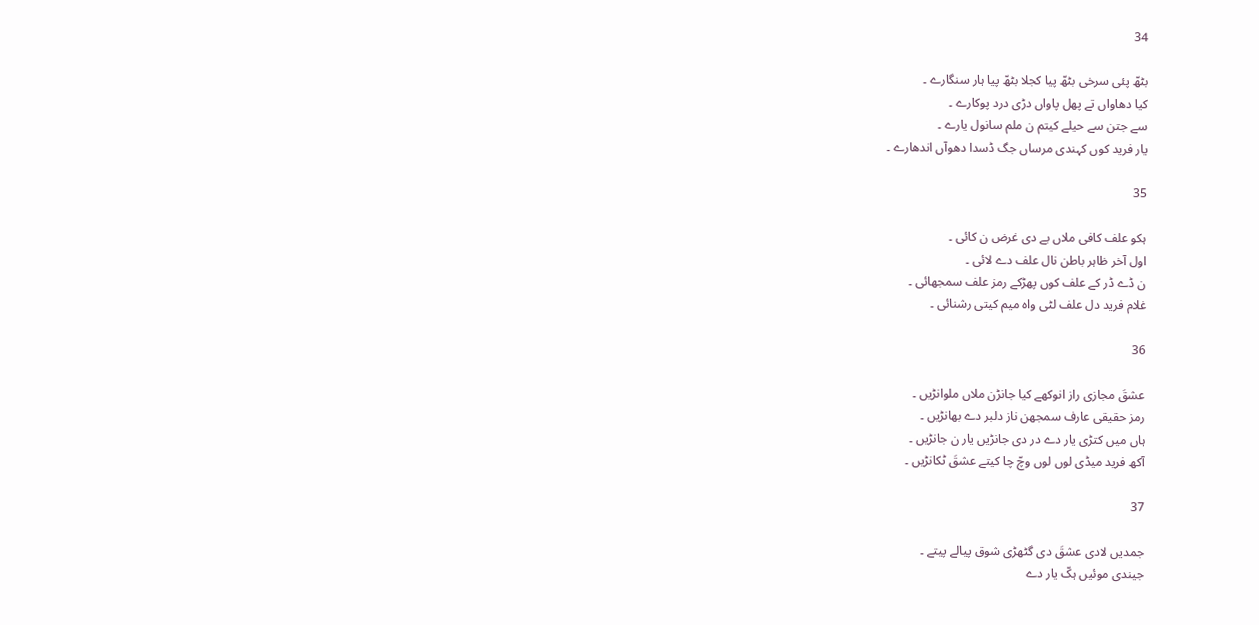34

بٹھّ پئی سرخی بٹھّ پیا کجلا بٹھّ پیا ہار سنگارے ۔
کیا دھاواں تے پھل پاواں دڑی درد پوکارے ۔
سے جتن سے حیلے کیتم ن ملم سانول یارے ۔
یار فرید کوں کہندی مرساں جگ ڈسدا دھوآں اندھارے ۔

35

ہکو علف کافی ملاں بے دی غرض ن کائی ۔
اول آخر ظاہر باطن نال علف دے لائی ۔
ن ڈے ڈر کے علف کوں پھڑکے رمز علف سمجھائی ۔
غلام فرید دل علف لٹی واہ میم کیتی رشنائی ۔

36

عشقَ مجازی راز انوکھے کیا جانڑن ملاں ملوانڑیں ۔
رمز حقیقی عارف سمجھن ناز دلبر دے بھانڑیں ۔
ہاں میں کتڑی یار دے در دی جانڑیں یار ن جانڑیں ۔
آکھ فرید میڈی لوں لوں وچّ چا کیتے عشقَ ٹکانڑیں ۔

37

جمدیں لادی عشقَ دی گٹھڑی شوق پیالے پیتے ۔
جیندی موئیں ہکّ یار دے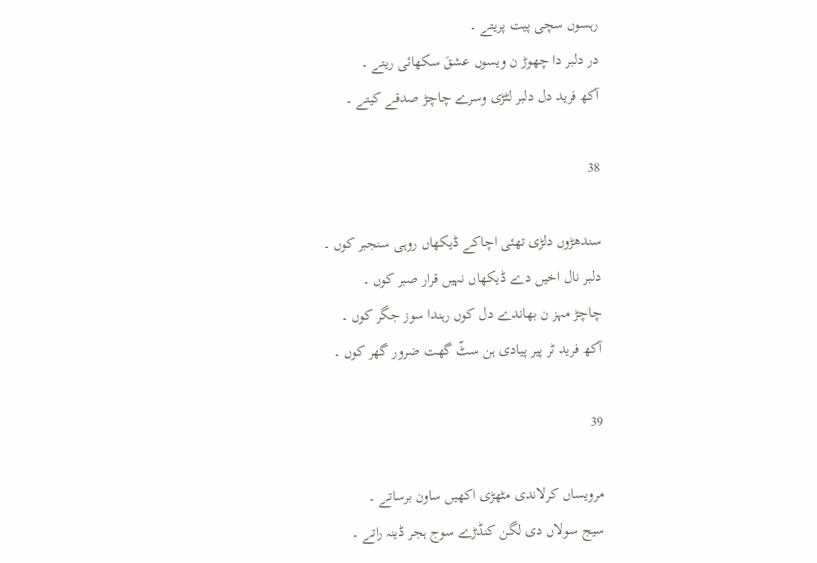رہسوں سچی پیت پریتے ۔
در دلبر دا چھوڑ ن ویسوں عشقَ سکھائی ریتے ۔
آکھ فرید دل دلبر لٹڑی وسرے چاچڑ صدقے کیتے ۔

38

سندھڑوں دلڑی تھئی اچاکے ڈیکھاں روہی سنجبر کوں ۔
دلبر نال اخیں دے ڈیکھاں نہیں قرار صبر کوں ۔
چاچڑ مہز ن بھاندے دل کوں رہندا سوز جگر کوں ۔
آکھ فرید ٹر پیر پیادی ہن سٹّ گھت ضرور گھر کوں ۔

39

مرویساں کرلاندی مٹھڑی اکھیں ساون برساتے ۔
سیج سولاں دی لگن کنڈڑے سوج ہجر ڈینہ راتے ۔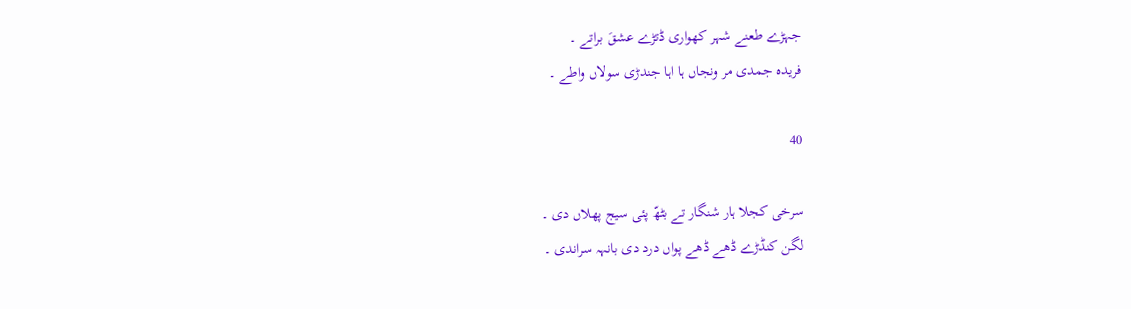جہڑے طعنے شہر کھواری ڈتڑے عشقَ براتے ۔
فریدہ جمدی مر ونجاں ہا اہا جندڑی سولاں واطے ۔

40

سرخی کجلا ہار شنگار تے بٹھّ پئی سیج پھلاں دی ۔
لگن کنڈڑے ڈھے ڈھے پواں درد دی بانہہ سراندی ۔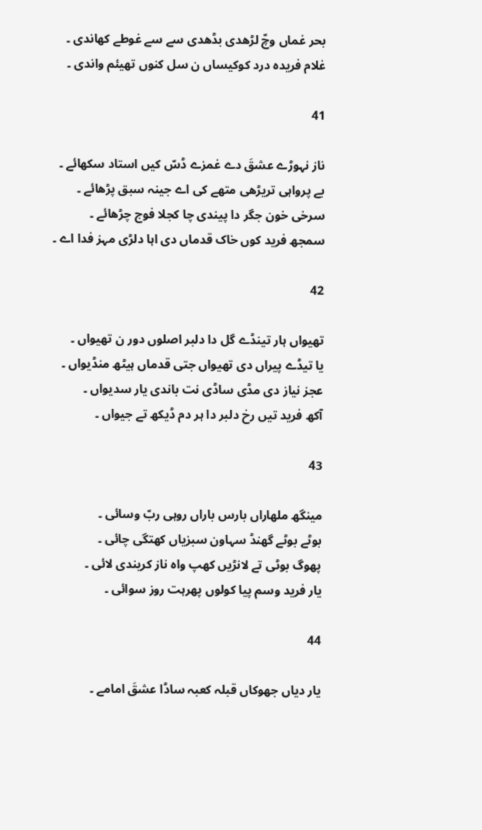بحر غماں وچّ لڑھدی بڈھدی سے سے غوطے کھاندی ۔
غلام فریدہ درد کوکیساں ن سل کنوں تھیئم واندی ۔

41

ناز نہوڑے عشقَ دے غمزے ڈسّ کیں استاد سکھائے ۔
بے پرواہی تریڑھی متھے کی اے جینہ سبق پڑھائے ۔
سرخی خون جگر دا پیندی چا کجلا فوج چڑھائے ۔
سمجھ فرید کوں خاک قدماں دی اہا دلڑی مہز فدا اے ۔

42

تھیواں ہار تینڈے گل دا دلبر اصلوں دور ن تھیواں ۔
یا تیڈے پیراں دی تھیواں جتی قدماں ہیٹھ منڈیواں ۔
عجز نیاز دی مڈی ساڈی نت باندی یار سدیواں ۔
آکھ فرید تیں رخ دلبر دا ہر دم ڈیکھ تے جیواں ۔

43

مینگھ ملھاراں بارس باراں روہی ربّ وسائی ۔
بوٹے بوٹے گھنڈ سہاون سبزیاں کھتگی چائی ۔
پھوگ بوٹی تے لانڑیں کھپ واہ ناز کریندی لائی ۔
یار فرید وسم پیا کولوں پھرہت روز سوائی ۔

44

یار دیاں جھوکاں قبلہ کعبہ ساڈا عشقَ امامے ۔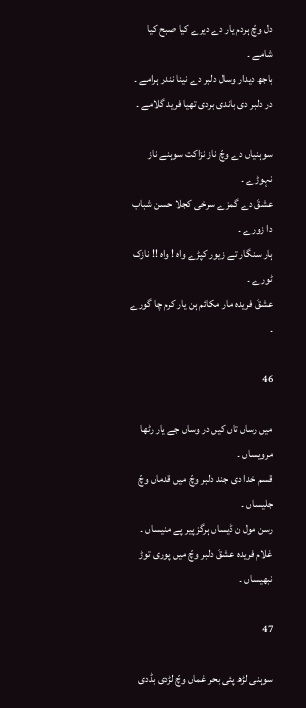دل وچّ ہردم یار دے دیرے کیا صبح کیا شامے ۔
باجھ دیدار وسال دلبر دے نینا نندر ہرامے ۔
در دلبر دی باندی بردی تھیا فرید گلامے ۔

سوہنیاں دے وچّ ناز نزاکت سوہنے ناز نہوڑے ۔
عشقَ دے گمزے سرخی کجلا حسن شباب دا زورے ۔
ہار سنگار تے زیور کپڑے واہ ! واہ !! نازک ٹورے ۔
عشقَ فریدہ مار مکائم ہن یار کرم چا گورے ۔

46

میں رساں تاں کیں در وساں جے یار رٹھا مرویساں ۔
قسم خدا دی جند دلبر وچّ میں قدماں وچّ جلیساں ۔
رسن مول ن ڈیساں ہرگز پیر پے منیساں ۔
غلام فریدہ عشقَ دلبر وچّ میں پوری توڑ نبھیساں ۔

47

سوہنی لڑھ پئی بحر غماں وچّ لڑدی بڈدی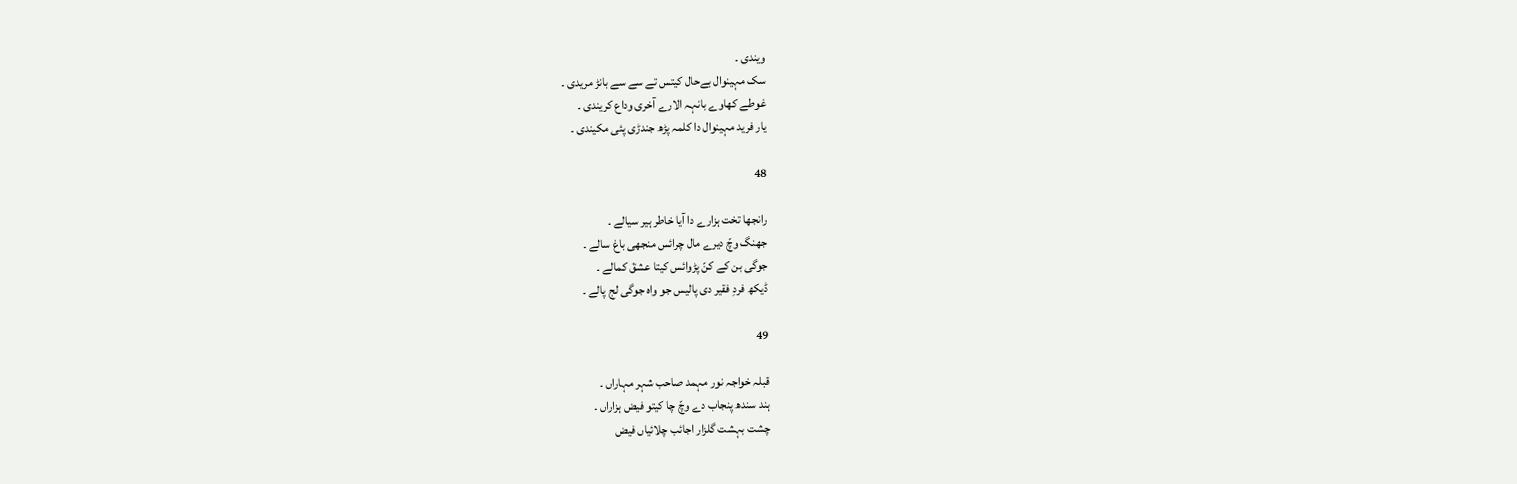ویندی ۔
سک مہینوال بےحال کیتس تے سے سے بانڑ مریدی ۔
غوطے کھاوے بانہہ الارے آخری وداع کریندی ۔
یار فرید مہینوال دا کلمہ پڑھ جندڑی پئی مکیندی ۔

48

رانجھا تخت ہزارے دا آیا خاطر ہیر سیالے ۔
جھنگ وچّ دیرے مال چرائس منجھی باغ سالے ۔
جوگی بن کے کنّ پڑوائس کیتا عشقَ کمالے ۔
ڈیکھ فردِ فقیر دی پالیس جو واہ جوگی لج پالے ۔

49

قبلہ خواجہ نور مہمد صاحب شہر مہاراں ۔
ہند سندھ پنجاب دے وچّ چا کیتو فیض ہزاراں ۔
چشت بہشت گلزار اجائب چلائیاں فیض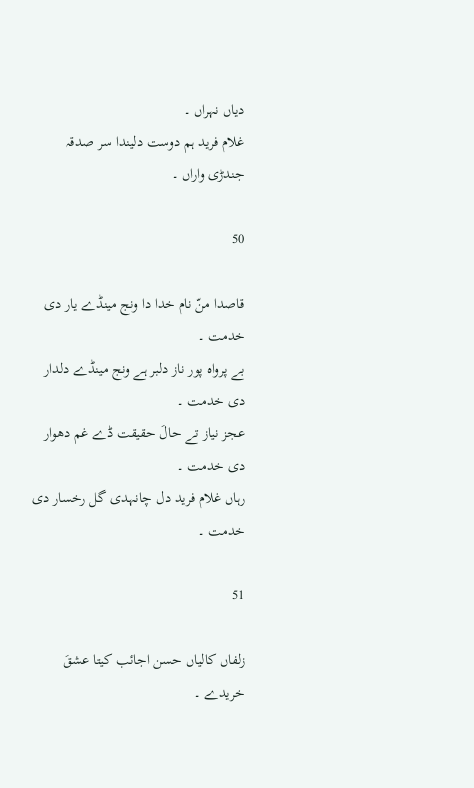دیاں نہراں ۔
غلام فرید ہم دوست دلیندا سر صدقہ جندڑی واراں ۔

50

قاصدا منّ نام خدا دا ونج مینڈے یار دی خدمت ۔
بے پرواہ پور ناز دلبر ہے ونج مینڈے دلدار دی خدمت ۔
عجز نیاز تے حالَ حقیقت ڈے غم دھوار دی خدمت ۔
رہاں غلام فرید دل چانہدی گل رخسار دی خدمت ۔

51

زلفاں کالیاں حسن اجائب کیتا عشقَ خریدے ۔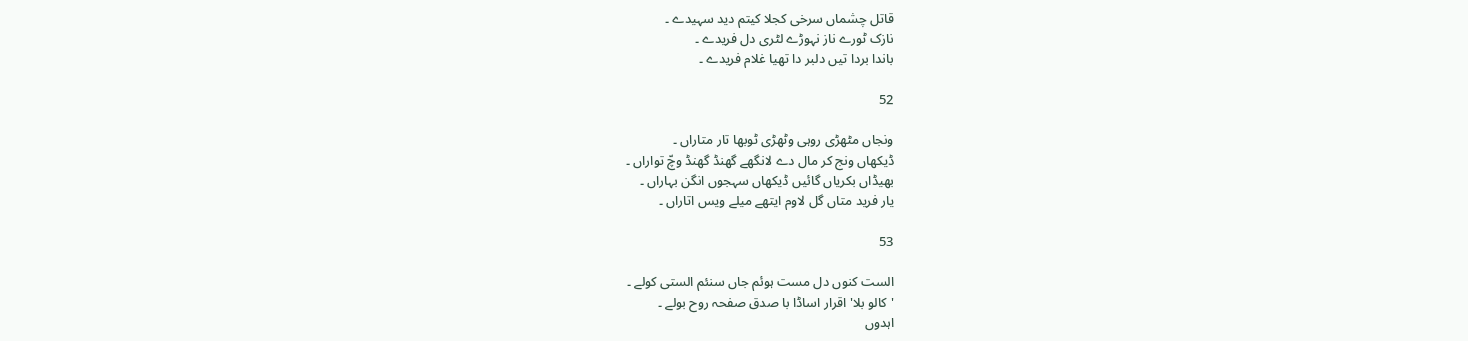قاتل چشماں سرخی کجلا کیتم دید سہیدے ۔
نازک ٹورے ناز نہوڑے لٹری دل فریدے ۔
باندا بردا تیں دلبر دا تھیا غلام فریدے ۔

52

ونجاں مٹھڑی روہی وٹھڑی ٹوبھا تار متاراں ۔
ڈیکھاں ونج کر مال دے لانگھے گھنڈ گھنڈ وچّ تواراں ۔
بھیڈاں بکریاں گائیں ڈیکھاں سہجوں انگن بہاراں ۔
یار فرید متاں گل لاوم ایتھے میلے ویس اتاراں ۔

53

الست کنوں دل مست ہوئم جاں سنئم الستی کولے ۔
'کالو بلا' اقرار اساڈا با صدق صفحہ روح بولے ۔
اہدوں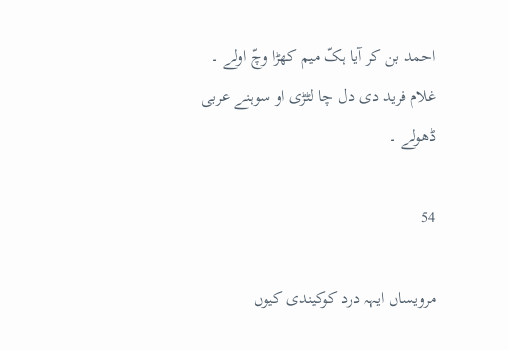احمد بن کر آیا ہکّ میم کھڑا وچّ اولے ۔
غلام فرید دی دل چا لٹڑی او سوہنے عربی ڈھولے ۔

54

مرویساں ایہہ درد کوکیندی کیوں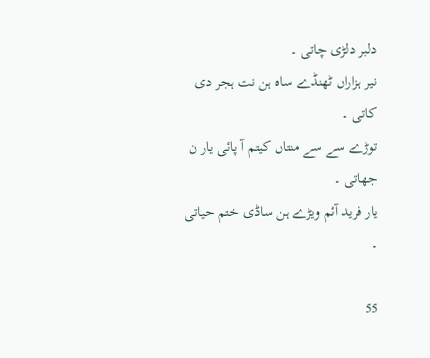دلبر دلڑی چاتی ۔
نیر ہزاراں ٹھنڈے ساہ ہن نت ہجر دی کاتی ۔
توڑے سے سے منتاں کیتم آ پائی یار ن جھاتی ۔
یار فرید آئم ویڑے ہن ساڈی ختم حیاتی ۔

55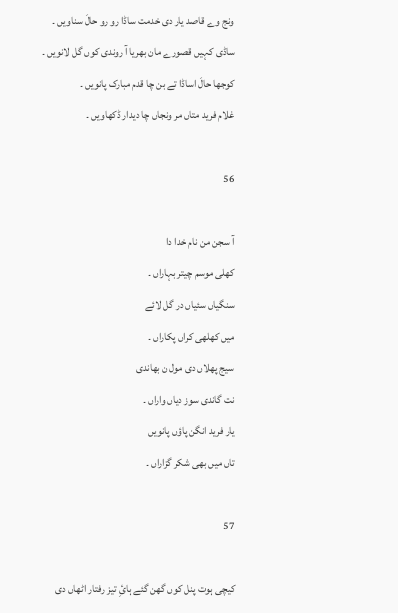ونج وے قاصد یار دی خدمت ساڈا رو رو حالَ سناویں ۔
ساڈی کہیں قصورے مان بھریا آ روندی کوں گل لانویں ۔
کوجھا حالَ اساڈا تے بن چا قدم مبارک پانویں ۔
غلام فرید متاں مر ونجاں چا دیدار ڈکھاویں ۔

56

آ سجن من نام خدا دا
کھلی موسم چیتر بہاراں ۔
سنگیاں سئیاں در گل لائے
میں کھلھی کراں پکاراں ۔
سیج پھلاں دی مول ن بھاندی
نت گاندی سوز دیاں واراں ۔
یار فرید انگن پاؤں پانویں
تاں میں بھی شکر گزاراں ۔

57

کیچی ہوت پنل کوں گھن گئے ہائِ تیز رفتار اٹھاں دی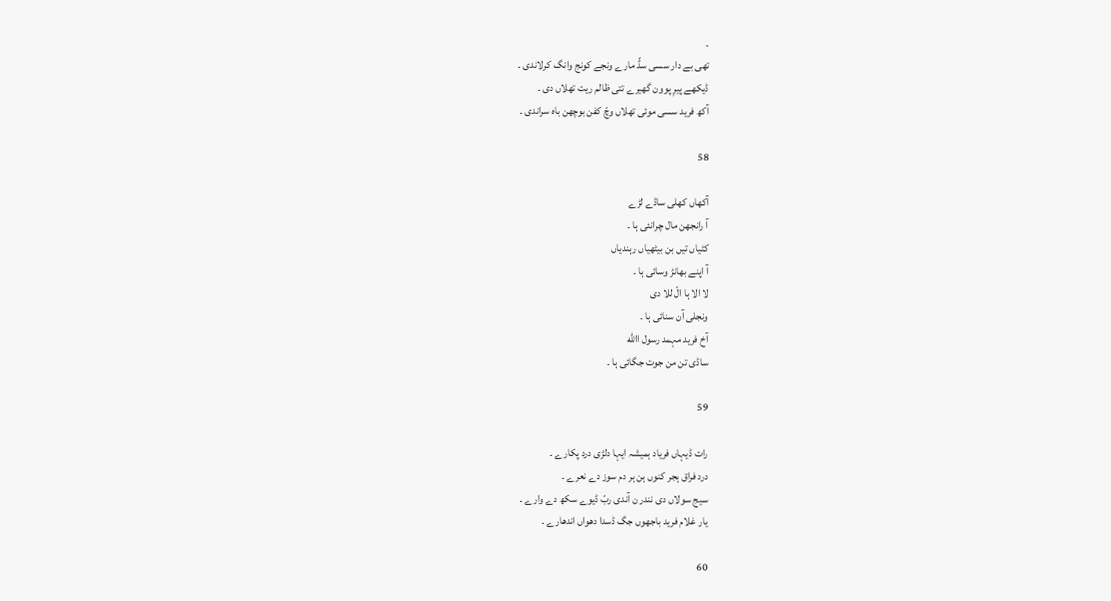۔
تھی بے دار سسی سڈّ مارے ونجے کونج وانگ کرلاندی ۔
ڈیکھے پیرِ پوون گھیرے تتی ظالم ریت تھلاں دی ۔
آکھ فرید سسی موئی تھلاں وچّ کفن بوچھن باہ سراندی ۔

58

آکھاں کھلی ساڈے لڑے
آ رانجھن مال چرانئی ہا ۔
کٹیاں تیں بن بیٹھیاں رہندیاں
آ اپنے بھانڑ وسائی ہا ۔
لا الا ہا الّ للا دی
ونجلی آن سنائی ہا ۔
آخ فرید مہمد رسول االله
ساڈی تن من جوت جگائی ہا ۔

59

رات ڈیہاں فریاد ہمیشہ ایہا دلڑی درد پکارے ۔
درد فراق ہجر کنوں ہن ہر دم سوز دے نعرے ۔
سیج سولاں دی نندر ن آندی ربّ ڈیوے سکھ دے وارے ۔
یار غلام فرید باجھوں جگ ڈسدا دھواں اندھارے ۔

60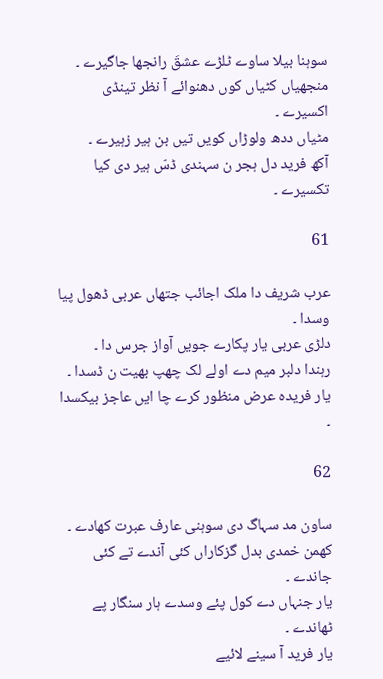سوہنا بیلا ساوے ٹلڑے عشقَ رانجھا جاگیرے ۔
منجھیاں کٹیاں کوں دھنوائے آ نظر تینڈی اکسیرے ۔
مٹیاں ددھ ولوڑاں کویں تیں بن ہیر زہیرے ۔
آکھ فرید دل ہجر ن سہندی ڈسّ ہیر دی کیا تکسیرے ۔

61

عرب شریف دا ملک اجائب جتھاں عربی ڈھول پیا وسدا ۔
دلڑی عربی یار پکارے جویں آواز جرس دا ۔
رہندا دلبر میم دے اولے لک چھپ بھیت ن ڈسدا ۔
یار فریدہ عرض منظور کرے چا ایں عاجز بیکسدا ۔

62

ساون مد سہاگ دی سوہنی عارف عبرت کھادے ۔
کھمن خمدی بدل گزکاراں کئی آندے تے کئی جاندے ۔
یار جنہاں دے کول پئے وسدے ہار سنگار پے ٹھاندے ۔
یار فرید آ سینے لائیے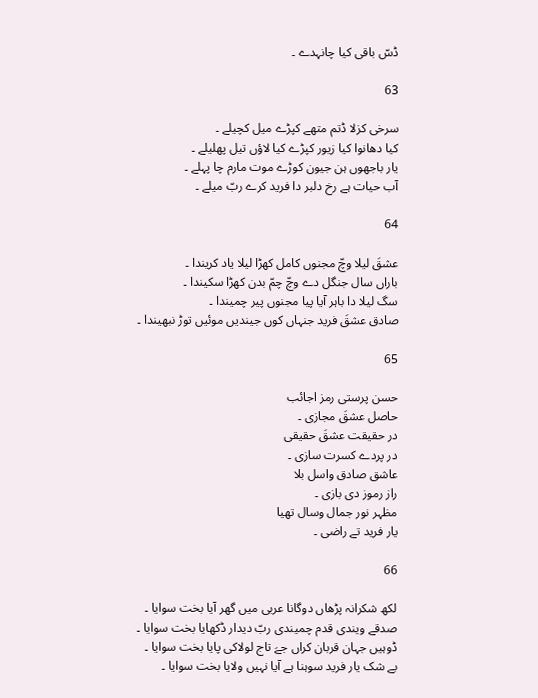ڈسّ باقی کیا چانہدے ۔

63

سرخی کزلا ڈتم متھے کپڑے میل کچیلے ۔
کیا دھانوا کیا زیور کپڑے کیا لاؤں تیل پھلیلے ۔
یار باجھوں ہن جیون کوڑے موت مارم چا پہلے ۔
آب حیات ہے رخ دلبر دا فرید کرے ربّ میلے ۔

64

عشقَ لیلا وچّ مجنوں کامل کھڑا لیلا یاد کریندا ۔
باراں سال جنگل دے وچّ چمّ بدن کھڑا سکیندا ۔
سگ لیلا دا باہر آیا پیا مجنوں پیر چمیندا ۔
صادق عشقَ فرید جنہاں کوں جیندیں موئیں توڑ نبھیندا ۔

65

حسن پرستی رمز اجائب
حاصل عشقَ مجازی ۔
در حقیقت عشقَ حقیقی
در پردے کسرت سازی ۔
عاشق صادق واسل بلا
راز رموز دی بازی ۔
مظہر نور جمال وسال تھیا
یار فرید تے راضی ۔

66

لکھ شکرانہ پڑھاں دوگانا عربی میں گھر آیا بخت سوایا ۔
صدقے ویندی قدم چمیندی ربّ دیدار ڈکھایا بخت سوایا ۔
ڈوہیں جہان قربان کراں جےَ تاج لولاکی پایا بخت سوایا ۔
بے شک یار فرید سوہنا ہے آیا نہیں ولایا بخت سوایا ۔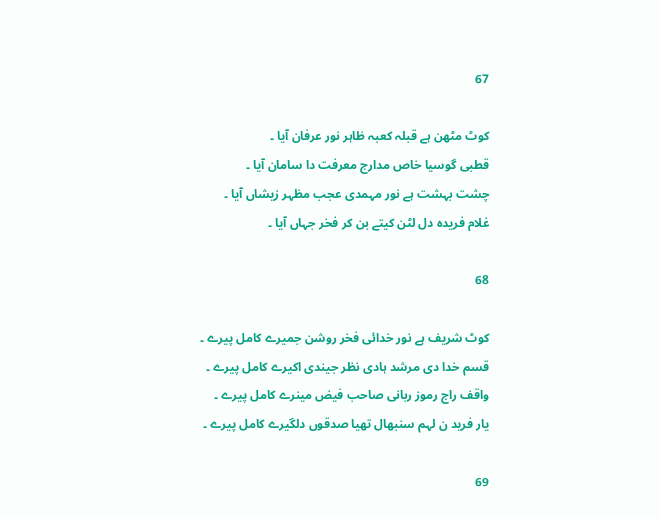67

کوٹ مٹھن ہے قبلہ کعبہ ظاہر نور عرفان آیا ۔
قطبی گوسیا خاص مدارج معرفت دا سامان آیا ۔
چشت بہشت ہے نور مہمدی عجب مظہر زیشاں آیا ۔
غلام فریدہ دل لٹن کیتے بن کر فخر جہاں آیا ۔

68

کوٹ شریف ہے نور خدائی فخر روشن جمیرے کامل پیرے ۔
قسم خدا دی مرشد ہادی نظر جیندی اکیرے کامل پیرے ۔
واقف راج رموز ربانی صاحب فیض مینرے کامل پیرے ۔
یار فرید ن لہم سنبھال تھیا صدقوں دلگیرے کامل پیرے ۔

69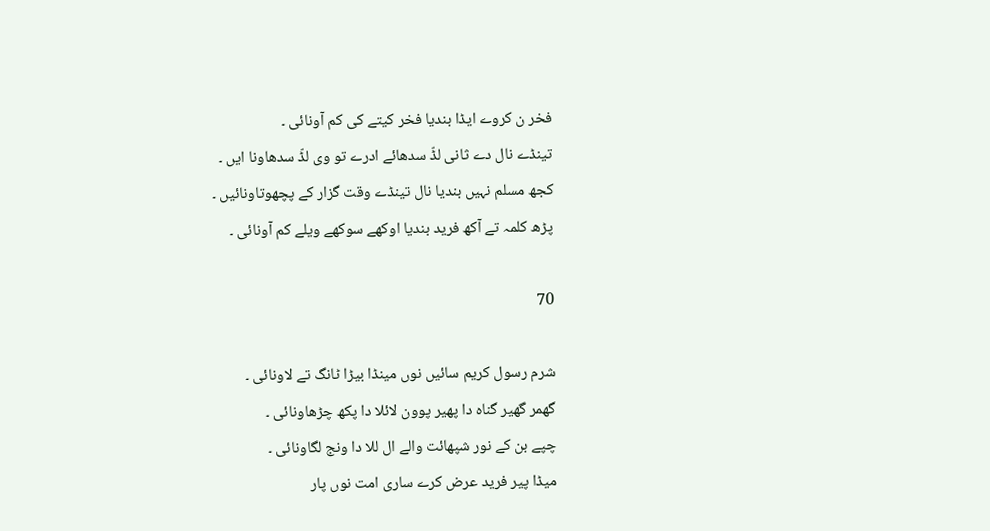فخر ن کروے ایڈا بندیا فخر کیتے کی کم آونائی ۔
تینڈے نال دے ثانی لڈّ سدھائے ادرے تو وی لڈّ سدھاونا ایں ۔
کجھ مسلم نہیں بندیا نال تینڈے وقت گزار کے پچھوتاونائیں ۔
پڑھ کلمہ تے آکھ فرید بندیا اوکھے سوکھے ویلے کم آونائی ۔

70

شرم رسول کریم سائیں نوں مینڈا بیڑا ٹانگ تے لاونائی ۔
گھمر گھیر گناہ دا پھیر پوون لائلا دا پکھ چڑھاونائی ۔
چپے بن کے نور شپھائت والے ال للا دا ونج لگاونائی ۔
میڈا پیر فرید عرض کرے ساری امت نوں پار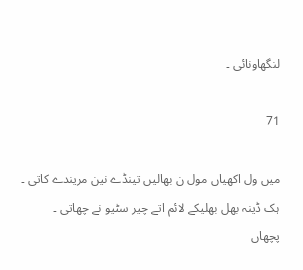لنگھاونائی ۔

71

میں ول اکھیاں مول ن بھالیں تینڈے نین مریندے کاتی ۔
ہک ڈینہ بھل بھلیکے لائم اتے چیر سٹیو نے چھاتی ۔
پچھاں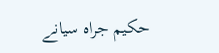حکیم جراہ سیانے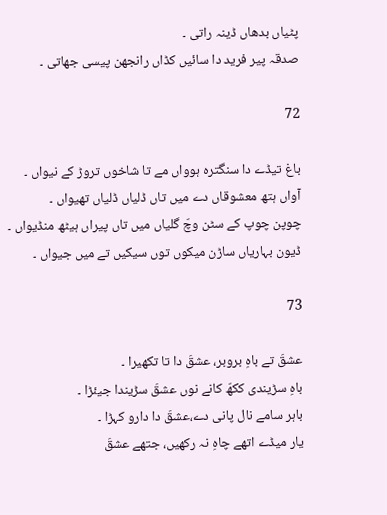پٹیاں بدھاں ڈینہ راتی ۔
صدقہ پیر فرید دا سائیں کڈاں رانجھن پیسی جھاتی ۔

72

باغ تیڈے دا سنگترہ ہوواں مے تا شاخوں تروڑ کے نیواں ۔
آواں ہتھ معشوقاں دے میں تاں ڈلیاں ڈلیاں تھیواں ۔
چوپن چوپ کے سٹن وچّ گلیاں میں تاں پیراں ہیٹھ منڈیواں ۔
ڈیون بہاریاں ساڑن میکوں توں سیکیں تے میں جیواں ۔

73

عشقَ تے باہِ بروبر، عشقَ دا تا تکھیرا ۔
باہِ سڑیندی ککھّ کانے نوں عشقَ سڑیندا جیئڑا ۔
باہر سامے نال پانی دے،عشقَ دا دارو کہڑا ۔
یار میڈے اتھے چاہِ نہ رکھیں، جتھے عشقَ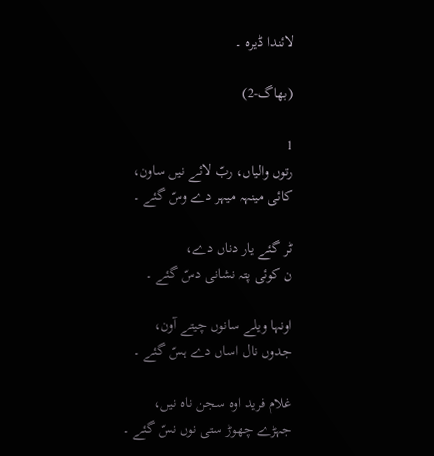لائندا ڈیرہ ۔

(بھاگ-2)

1
رتوں والیاں، ربّ لائے نیں ساون،
کائی مینہہ میہر دے وسّ گئے ۔

ٹر گئے یار دناں دے،
ن کوئی پتہ نشانی دسّ گئے ۔

اونہا ویلے سانوں چیتے آون،
جدوں نال اساں دے ہسّ گئے ۔

غلام فرید اوہ سجن ناہ نیں،
جہڑے چھوڑ ستی نوں نسّ گئے ۔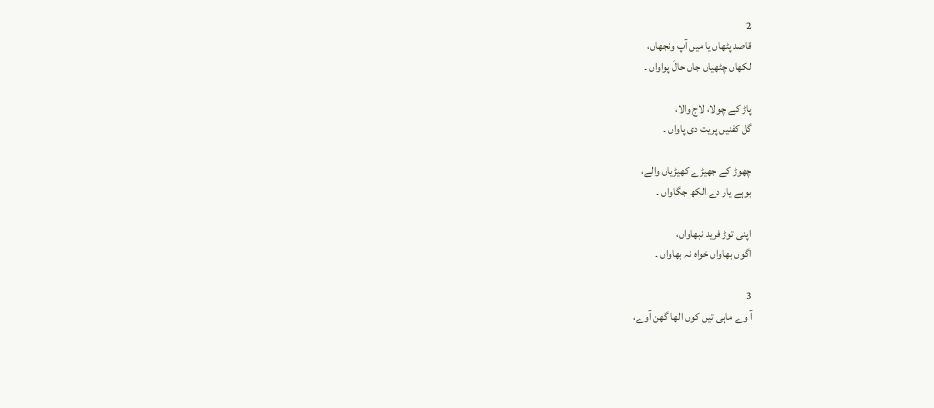2
قاصد پٹھاں یا میں آپ ونجھاں،
لکھاں چٹھیاں جاں حالَ پواواں ۔

پاڑ کے چولا، لاج والا،
گل کفنیں پریت دی پاواں ۔

چھوڑ کے جھیڑے کھیڑیاں والے،
بوہے یار دے الکھ جگاواں ۔

اپنی توڑ فرید نبھاواں،
اگوں بھاواں خواہ نہ بھاواں ۔

3
آ وے ماہی تیں کوں الھا گھن آوے،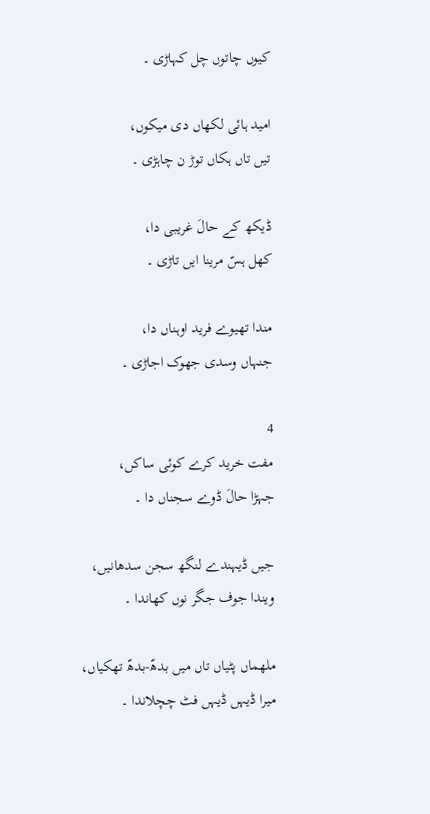کیوں چاتوں چل کہاڑی ۔

امید ہائی لکھاں دی میکوں،
تیں تاں ہکاں توڑ ن چاہڑی ۔

ڈیکھ کے حالَ غریبی دا،
کھل ہسّ مرینا ایں تاڑی ۔

مندا تھیوے فرید اوہناں دا،
جنہاں وسدی جھوک اجاڑی ۔

4
مفت خرید کرے کوئی ساکں،
جہڑا حالَ ڈوے سجناں دا ۔

جیں ڈیہندے لنگھ سجن سدھانیں،
ویندا جوف جگر نوں کھاندا ۔

ملھماں پٹیاں تاں میں بدھّ-بدھّ تھکیاں،
میرا ڈیہں ڈیہں فٹ چچلاندا ۔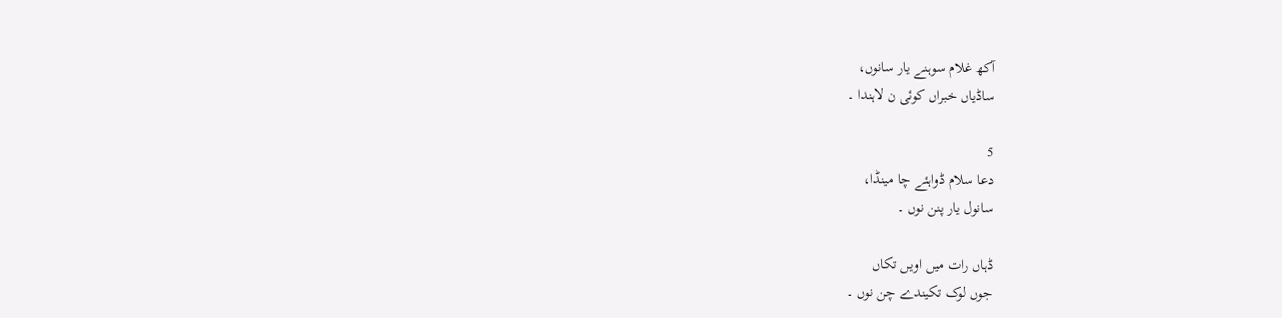آکھ غلام سوہنے یار سانوں،
ساڈیاں خبراں کوئی ن لاہندا ۔

5
دعا سلام ڈواہئے چا مینڈا،
سانول یار پنن نوں ۔

ڈہاں رات میں اویں تکاں
جوں لوک تکیندے چن نوں ۔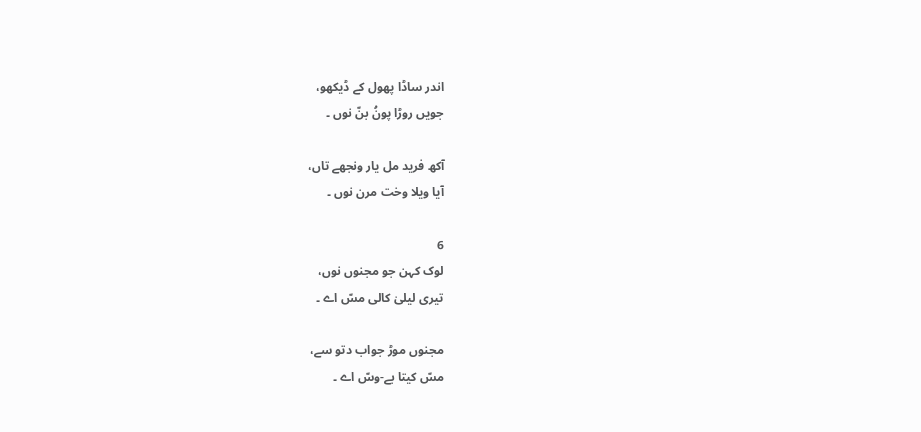اندر ساڈا پھول کے ڈیکھو،
جویں روڑا پونُ بنّ نوں ۔

آکھ فرید مل یار ونجھے تاں،
آیا ویلا وخت مرن نوں ۔

6
لوک کہن جو مجنوں نوں،
تیری لیلیٰ کالی مسّ اے ۔

مجنوں موڑ جواب دتو سے،
مسّ کیتا بے-وسّ اے ۔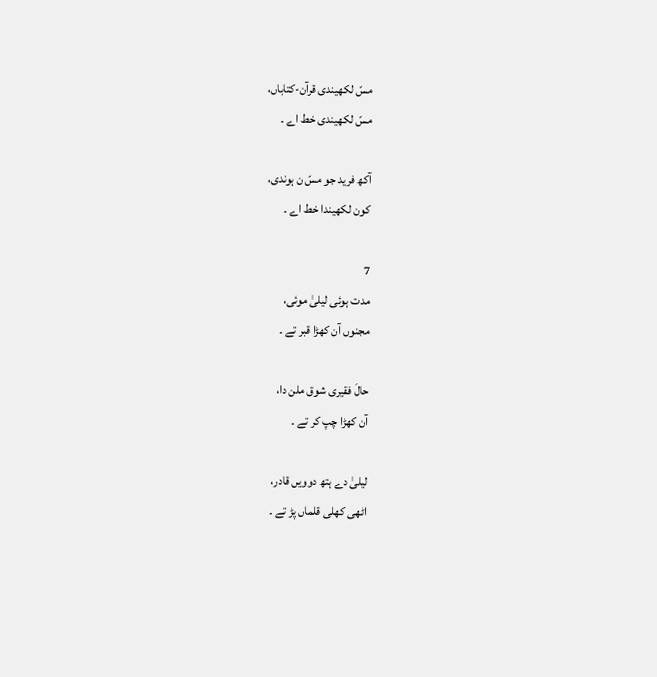مسّ لکھیندی قرآن-کتاباں،
مسّ لکھیندی خط اے ۔

آکھ فرید جو مسّ ن ہوندی،
کون لکھیندا خط اے ۔

7
مدت ہوئی لیلیٰ موئی،
مجنوں آن کھڑا قبر تے ۔

حالَ فقیری شوق ملن دا،
آن کھڑا چپ کر تے ۔

لیلیٰ دے ہتھ دوویں قادر،
اٹھی کھلی قلماں پڑ تے ۔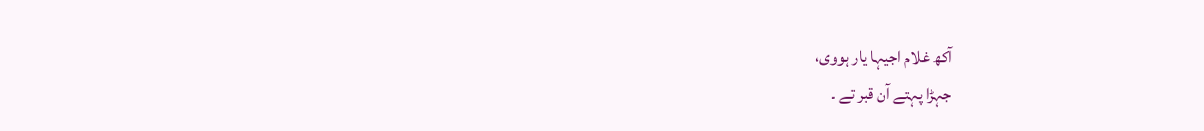آکھ غلام اجیہا یار ہووی،
جہڑا پہتے آن قبر تے ۔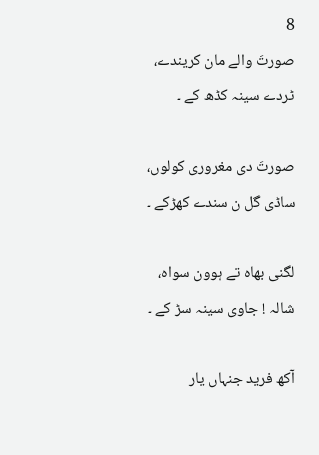8
صورتَ والے مان کریندے،
ٹردے سینہ کڈھ کے ۔

صورتَ دی مغروری کولوں،
ساڈی گل ن سندے کھڑکے ۔

لگنی بھاہ تے ہوون سواہ،
شالہ ! جاوی سینہ سڑ کے ۔

آکھ فرید جنہاں یار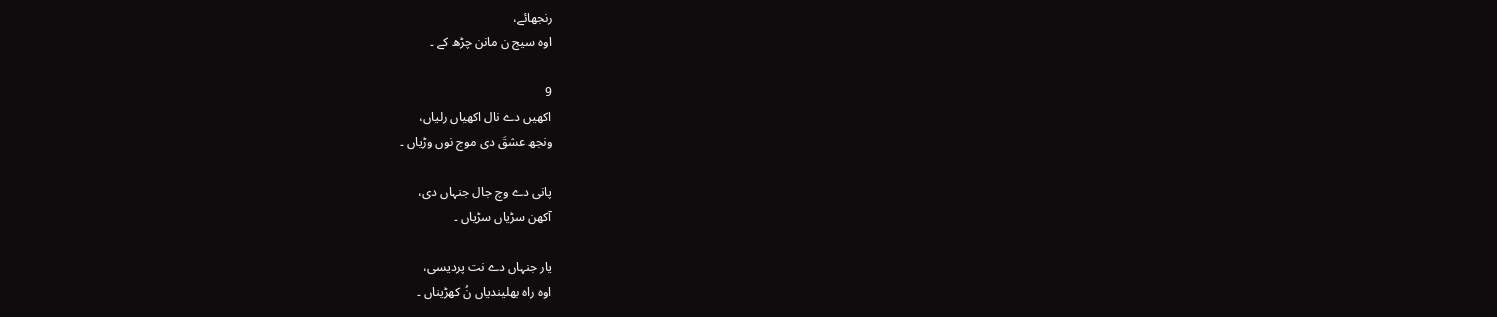رنجھائے،
اوہ سیج ن مانن چڑھ کے ۔

9
اکھیں دے نال اکھیاں رلیاں،
ونجھ عشقَ دی موج نوں وڑیاں ۔

پانی دے وچ جال جنہاں دی،
آکھن سڑیاں سڑیاں ۔

یار جنہاں دے نت پردیسی،
اوہ راہ بھلیندیاں نُ کھڑیناں ۔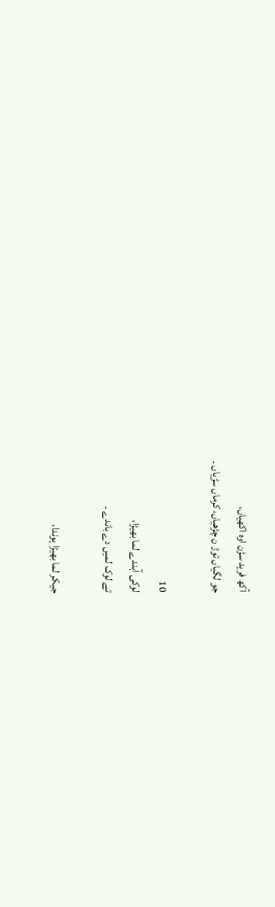آکھ فرید سڑن اوہ اکھیاں،
جو لگیاں توڑ ن چڑھیاں، کرماں سڑیاں ۔

10
لوکی آہندے لما بھیڑا،
تے لوک لمیں دے باندے ۔

جیکر لما بھیڑا ہوندا،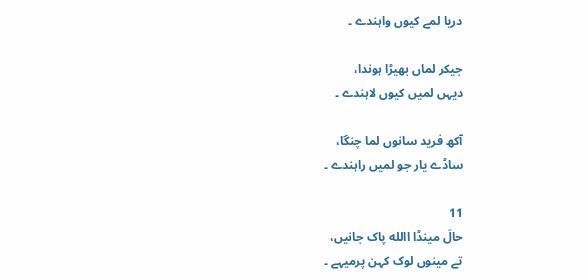دریا لمے کیوں واہندے ۔

جیکر لماں بھیڑا ہوندا،
دیہں لمیں کیوں لاہندے ۔

آکھ فرید سانوں لما چنگا،
ساڈے یار جو لمیں راہندے ۔

11
حالَ مینڈا االله پاک جانیں،
تے مینوں لوک کہن پرمیہے ۔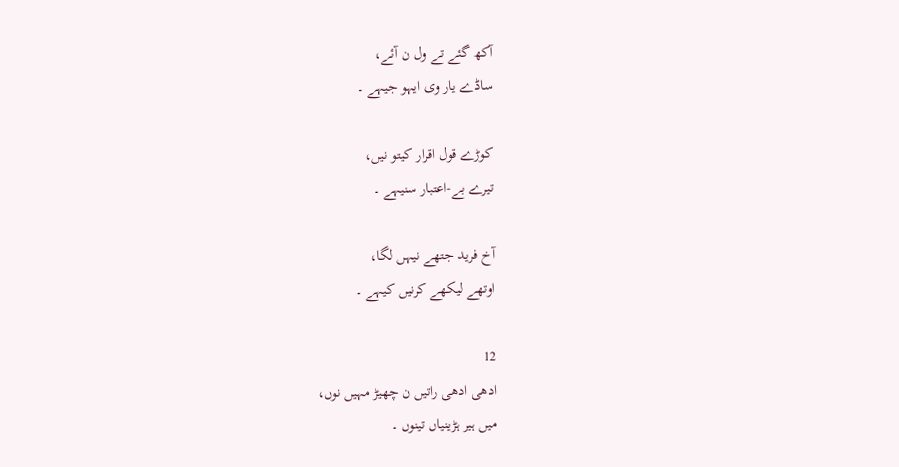آکھ گئے تے ول ن آئے،
ساڈے یار وی ایہو جیہے ۔

کوڑے قول اقرار کیتو نیں،
تیرے بے-اعتبار سنیہے ۔

آخ فرید جتھے نیہں لگا،
اوتھے لیکھے کرنیں کیہے ۔

12
ادھی ادھی راتیں ن چھیڑ مہیں نوں،
میں ہیر ہڑینیاں تینوں ۔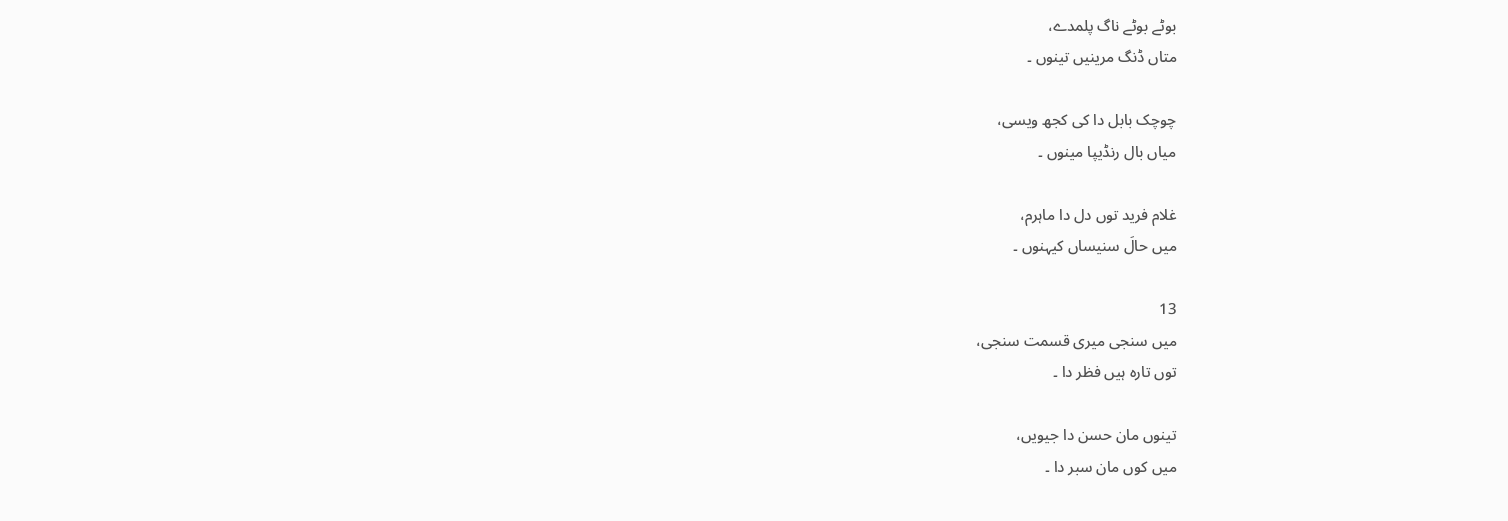بوٹے بوٹے ناگ پلمدے،
متاں ڈنگ مرینیں تینوں ۔

چوچک بابل دا کی کجھ ویسی،
میاں بال رنڈیپا مینوں ۔

غلام فرید توں دل دا ماہرم،
میں حالَ سنیساں کیہنوں ۔

13
میں سنجی میری قسمت سنجی،
توں تارہ ہیں فظر دا ۔

تینوں مان حسن دا جیویں،
میں کوں مان سبر دا ۔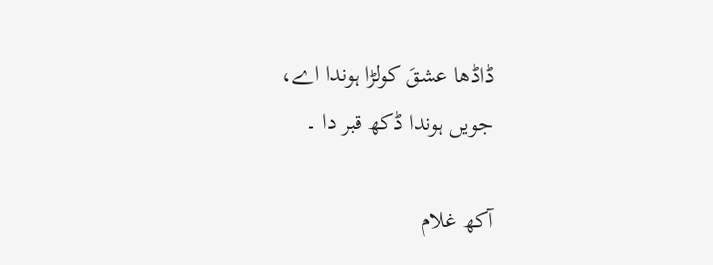ڈاڈھا عشقَ کولڑا ہوندا اے،
جویں ہوندا ڈکھ قبر دا ۔

آکھ غلام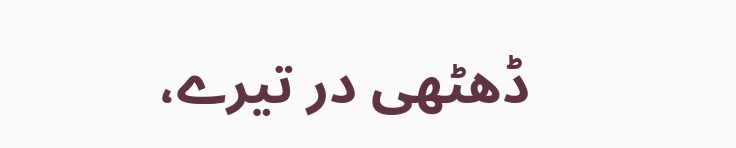ڈھٹھی در تیرے،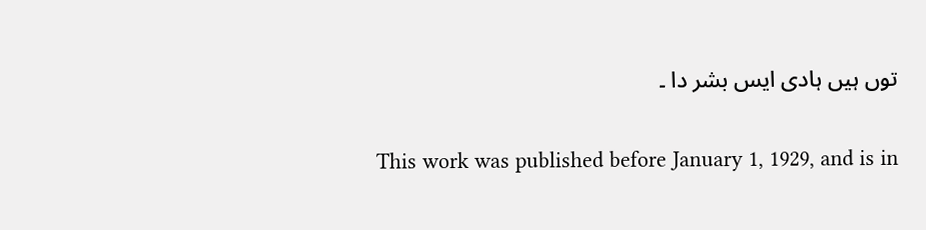توں ہیں ہادی ایس بشر دا ۔


This work was published before January 1, 1929, and is in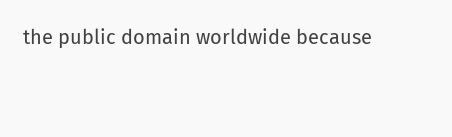the public domain worldwide because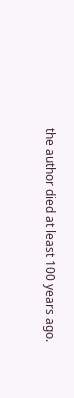the author died at least 100 years ago.